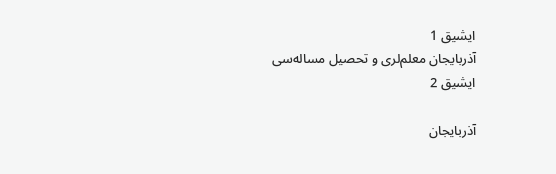ایشیق 1
آذربایجان معلم‌لری و تحصیل مساله‌سی
ایشیق 2

آذربایجان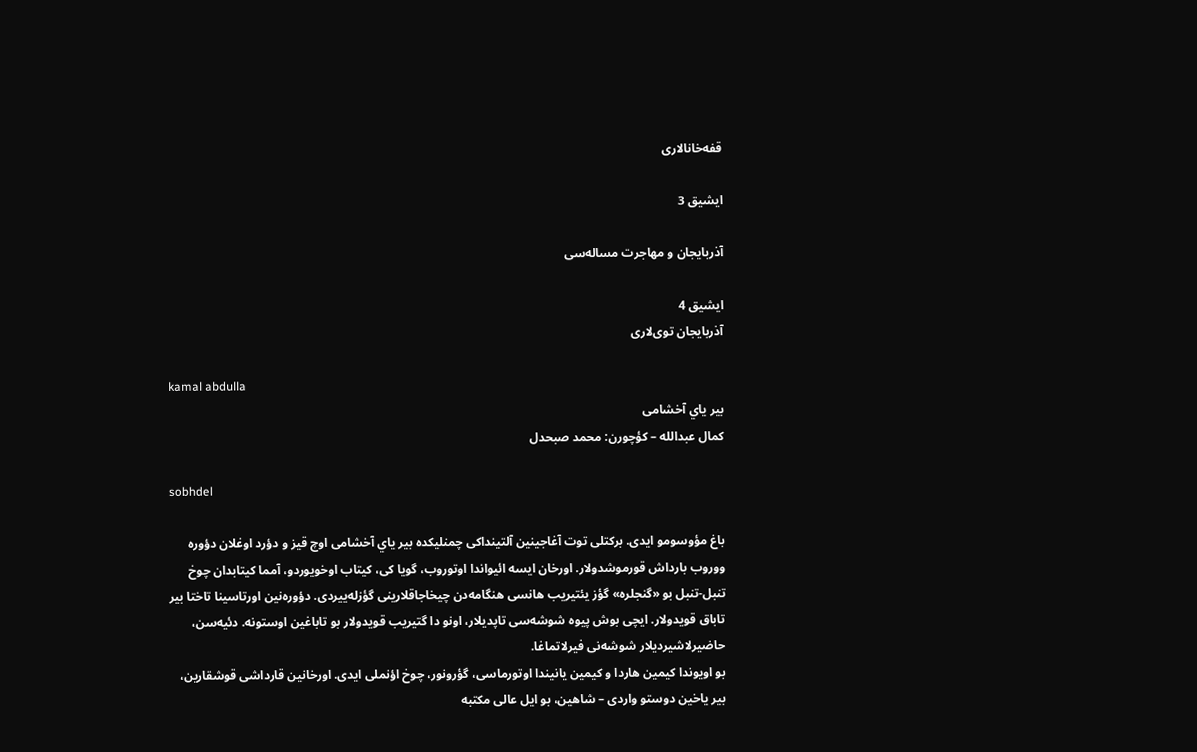قفه‌خانالاری

ایشیق 3

آذربایجان و مهاجرت مساله‌سی

ایشیق 4
آذربایجان توی‌لاری

kamal abdulla
بیر ياي آخشامی
کمال عبدالله – كؤچورن: محمد صبحدل

sobhdel

باغ مؤوسومو ایدی. برکتلی توت آغاجینین آلتینداکی چمنلیکده بیر ياي آخشامی اوچ قیز و دؤرد اوغلان دؤوره ووروب بارداش قورموشدولار. اورخان ایسه ائيواندا اوتوروب، گويا کی، کیتاب اوخويوردو، آمما کیتابدان چوخ تنبل-تنبل بو «گنجلره» گؤز يئتیریب هانسی هنگامه‌دن چیخاجاقلارینی گؤزله‌يیردی. دؤوره‌نین اورتاسینا تاختا بیر تاباق قويدولار. ایچی بوش پیوه شوشه‌سی تاپدیلار، اونو دا گتیریب قويدولار بو تاباغین اوستونه. دئيه‌سن، حاضیرلاشیردیلار شوشه‌نی فیرلاتماغا.
بو اويوندا کیمین هاردا و کیمین يانیندا اوتورماسی، گؤرونور، چوخ اؤنملی ایدی. اورخانین قارداشی قوشقارین، بیر ياخین دوستو واردی – شاهین، بو ایل عالی مکتبه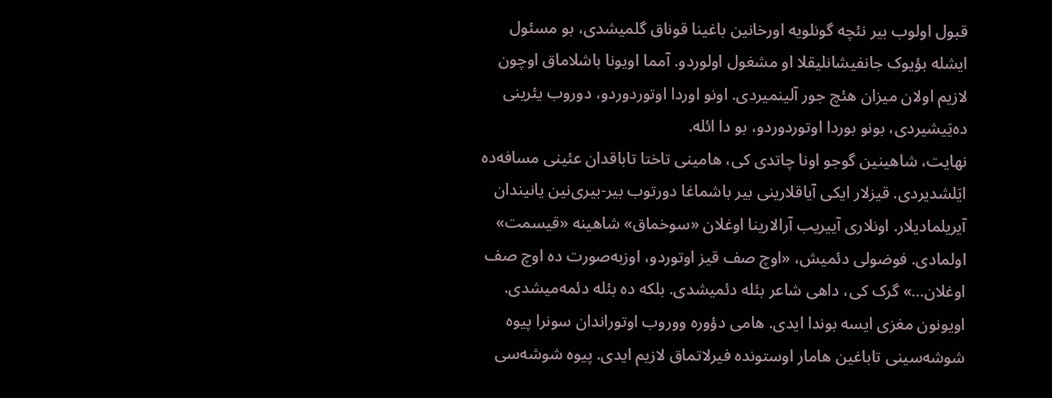قبول اولوب بیر نئچه گونلويه اورخانین باغینا قوناق گلمیشدی، بو مسئول ایشله بؤيوک جانفيشانلیقلا او مشغول اولوردو. آمما اويونا باشلاماق اوچون لازیم اولان میزان هئچ جور آلینمیردی. اونو اوردا اوتوردوردو، دوروب يئرینی ده‌يَیشیردی، بونو بوردا اوتوردوردو، بو دا ائله.
نهايت، شاهینین گوجو اونا چاتدی کی، هامینی تاختا تاباقدان عئینی مسافه‌ده ا‌يَلشدیردی. قیزلار ایکی آياقلارینی بیر باشماغا دورتوب بیر-بیری‌نین يانیندان آيریلمادیلار. اونلاری آيیریب آرالارینا اوغلان «سوخماق» شاهینه «قیسمت» اولمادی. فوضولی دئمیش، «اوچ صف قیز اوتوردو، اوزبه‌صورت ده اوچ صف اوغلان…» گرک کی، داهی شاعر بئله دئمیشدی. بلکه ده بئله دئمه‌میشدی.
اويونون مغزی ایسه بوندا ایدی. هامی دؤوره ووروب اوتوراندان سونرا پیوه شوشه‌سینی تاباغین هامار اوستونده فیرلاتماق لازیم ایدی. پیوه شوشه‌سی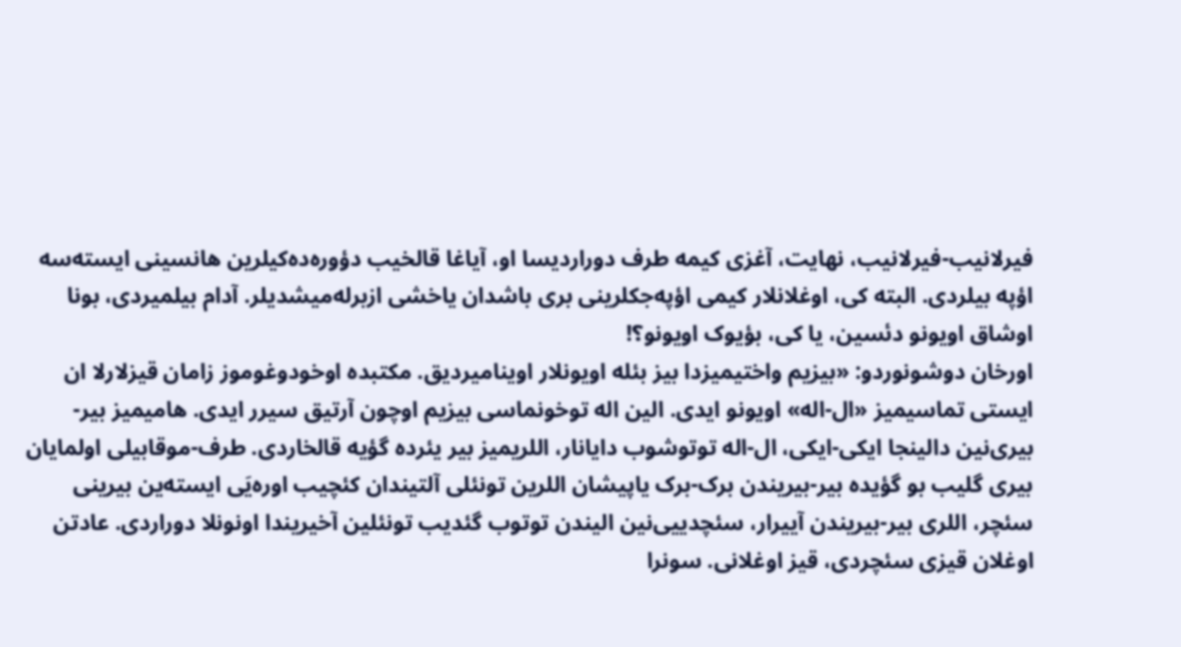فیرلانیب-فیرلانیب، نهايت، آغزی کیمه طرف دوراردیسا او، آياغا قالخیب دؤوره‌ده‌کیلرین هانسینی ایسته‌سه اؤپه بیلردی. البته‌ کی، اوغلانلار کیمی اؤپه‌جکلرینی بری باشدان ياخشی ازبرله‌میشدیلر. آدام بیلمیردی، بونا اوشاق اويونو دئسین، يا کی، بؤيوک اويونو؟!
اورخان دوشونوردو: «بیزیم واختیمیزدا بیز بئله اويونلار اوينامیردیق. مکتبده اوخودوغوموز زامان قیزلارلا ان ایستی تماسیمیز «ال-اله» اويونو ایدی. الین اله توخونماسی بیزیم اوچون آرتیق سیرر ایدی. هامیمیز بیر-بیری‌نین دالینجا ایکی-ایکی، ال-اله توتوشوب دايانار، اللریمیز بیر يئرده گؤيه قالخاردی. طرف-موقابیلی اولمايان بیری گلیب بو گؤيده بیر-بیریندن برک-برک ياپیشان اللرین تونئلی آلتیندان کئچیب اوره‌يَی ایسته‌ين بیرینی سئچر، اللری بیر-بیریندن آيیرار، سئچدیيی‌نین الیندن توتوب گئدیب تونئلین آخیریندا اونونلا دوراردی. عادتن اوغلان قیزی سئچردی، قیز اوغلانی. سونرا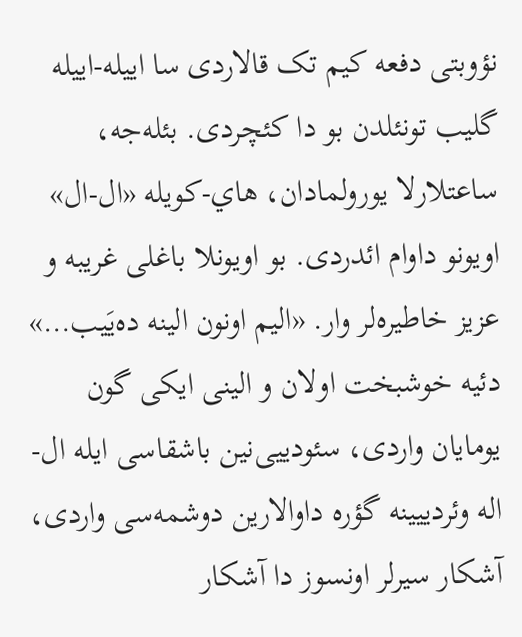نؤوبتی دفعه‌ کیم تک قالاردی ‌سا ايیله-ايیله گلیب تونئلدن بو دا کئچردی. بئله‌جه، ساعتلارلا يورولمادان، هاي-کويله «ال-ال» اويونو داوام ائدردی. بو اويونلا باغلی غریبه و عزیز خاطیره‌لر وار. «الیم اونون الینه ده‌يَیب…» دئيه خوشبخت اولان و الینی ایکی گون يومايان واردی، سئودیيی‌نین باشقاسی ایله ال-اله وئردیيینه گؤره داوالارین دوشمه‌سی واردی، آشکار سیرلر اونسوز دا آشکار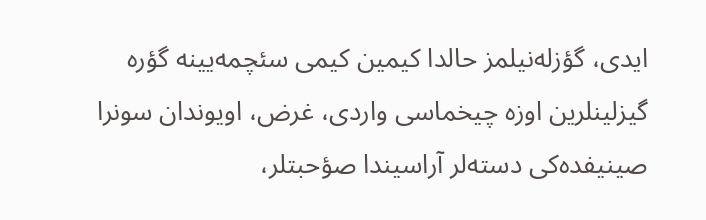ایدی، گؤزله‌نیلمز حالدا کیمین کیمی سئچمه‌يینه گؤره گیزلینلرین اوزه چیخماسی واردی، غرض، اويوندان سونرا صینیفده‌کی دسته‌لر آراسیندا صؤحبتلر،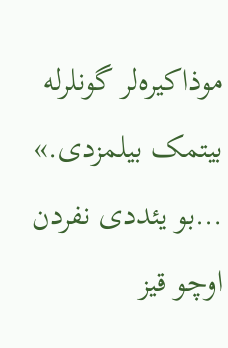موذاکیره‌لر گونلرله بیتمک بیلمزدی.»
…بو يئددی نفردن اوچو قیز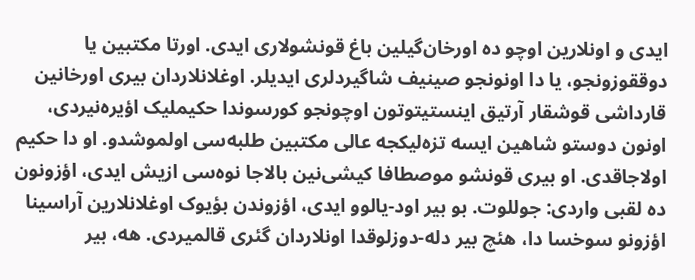ایدی و اونلارین اوچو ده اورخان‌گیلین باغ قونشولاری ايدی. اورتا مکتبین يا دوققوزونجو، يا دا اونونجو صینیف شاگیردلری ايدیلر. اوغلانلاردان بیری اورخانین قارداشی قوشقار آرتیق اینستیتوتون اوچونجو کورسوندا حکیملیک اؤيره‌نیردی، اونون دوستو شاهین ایسه تزه‌لیکجه عالی مکتبین طلبه‌‌سی اولموشدو. او دا حکیم اولاجاقدی. او بیری قونشو موصطافا کیشی‌نین بالاجا نوه‌سی ازیش ایدی، اؤزونون ده لقبی واردی: جوللوت. بو بیر اود-يالوو ایدی، اؤزوندن بؤيوک اوغلانلارین آراسینا اؤزونو سوخسا دا، هئچ بیر دله-دوزلوقدا اونلاردان گئری قالمیردی. هه، بیر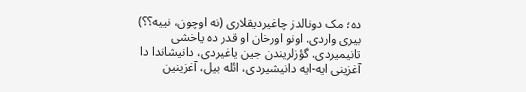ده؛ مک دونالدز چاغیردیقلاری (نه اوچون، نیيه؟؟) بیری واردی. اونو اورخان او قدر ده ياخشی تانیمیردی. گؤزلریندن جین ياغیردی، دانیشاندا دا آغزینی ا‌يه-ا‌يه دانیشیردی، ائله بیل، آغزینین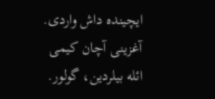ایچینده داش واردی. آغزینی آچان کیمی ائله بیلردین، گولور.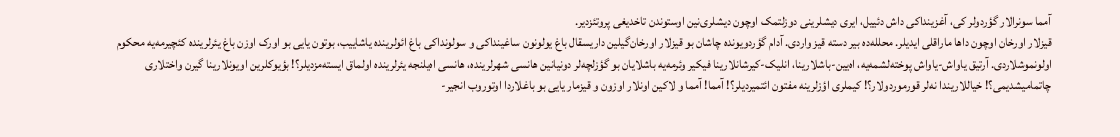آمما سونرالار گؤردولر کی، آغزینداکی داش دئيیل، ايری دیشلرینی دوزلتمک اوچون دیشلری‌نین اوستوندن تاخدیغی پروتئزدیر.
قیزلار اورخان اوچون داها ماراقلی ایدیلر. محلله‌ده بیر دسته قیز واردی. آدام گؤردويونده چاشان بو قیزلار اورخان‌گیلین داریسقال باغ يولونون ساغینداکی و سولونداکی باغ ائولرینده ياشايیب، بوتون يايی بو اورک اوزن باغ يئرلرینده کئچیرمه‌يه محکوم اولونموشلاردی. آرتیق ياواش-ياواش پوخته‌لشمه‌يه، اه‌يین-باشلارینا، انلیک-کیرشانلارینا فیکیر وئرمه‌يه باشلايان بو گؤزلچه‌لر دونيانین هانسی شهرلرینده، هانسی اه‌يلنجه يئرلرینده اولماق ایسته‌مزدیلر؟! بؤيوکلرین اويونلارینا گیرن واختلاری چاتمامیشدیمی؟! خياللاریندا نه‌لر قورموردولار؟! کیملری اؤزلرینه مفتون ائتمیردیلر؟! آمما! آمما و لاکین اونلار اوزون و قیزمار يايی بو باغلاردا اوتوروب انجیر-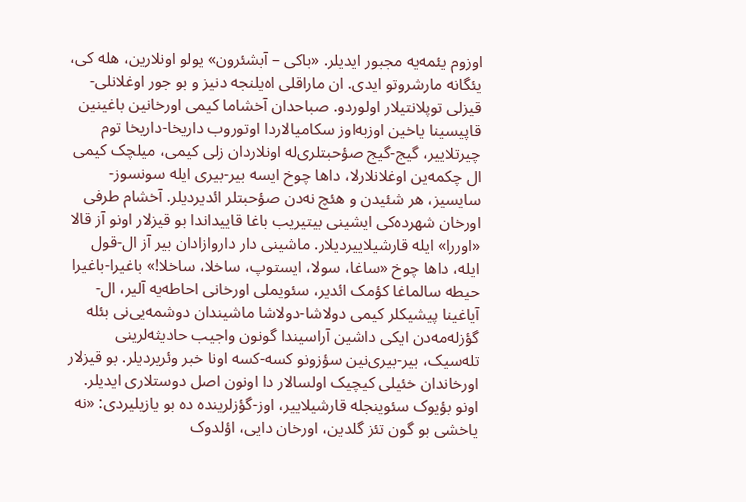اوزوم يئمه‌يه مجبور ایدیلر. «باکی – آبشئرون» يولو اونلارین، هله کی، يئگانه مارشروتو ایدی. ان ماراقلی اه‌يلنجه دنیز و بو جور اوغلانلی-قیزلی توپلانتیلار اولوردو. صباحدان آخشاما کیمی اورخانین باغینین قاپیسینا ياخین اوزبه‌اوز سکاميالاردا اوتوروب داریخا-داریخا توم چیرتلايیر، گیج-گیج صؤحبتلری‌له اونلاردان زلی کیمی، میلچک کیمی ال چکمه‌ين اوغلانلارلا، داها چوخ ایسه بیر-بیری ایله سونسوز-سايسیز، هر شئيدن و هئچ نه‌دن صؤحبتلر ائدیردیلر. آخشام طرفی اورخان شهرده‌کی ایشینی بیتیریب باغا قايیداندا بو قیزلار اونو آز قالا «اوررا» ایله قارشیلايیردیلار. ماشینی دار داروازادان بیر آز ال-قول ایله، داها چوخ «ساغا، سولا، ايستوپ، ساخلا، ساخلا!» باغیرا-باغیرا حيطه سالماغا کؤمک ائدیر، سئویملی اورخانی احاطه‌‌يه آلیر، ال-آياغینا پیشیکلر کیمی دولاشا-دولاشا ماشیندان دوشمه‌يی‌نی بئله گؤزله‌مه‌دن ایکی داشین آراسیندا گونون واجیب حاديثه‌‌لرینی تله‌سیک، بیر-بیری‌نین سؤزونو کسه-کسه اونا خبر وئریردیلر. بو قیزلار اورخاندان خئيلی کیچیک اولسالار دا اونون اصل دوستلاری ایدیلر. اونو بؤيوک سئوینجله قارشیلايیر، اوز-گؤزلرینده ده بو يازیلیردی: «نه ياخشی بو گون تئز گلدین، اورخان دايی، اؤلدوک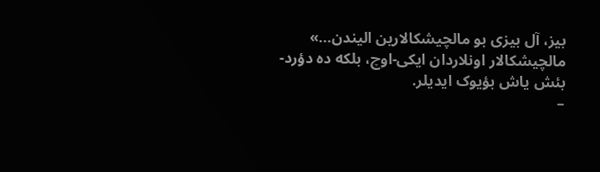بیز، آل بیزی بو مالچیشکالارین الیندن…» مالچیشکالار اونلاردان ایکی-اوچ، بلکه ده دؤرد-بئش ياش بؤيوک ایدیلر.
–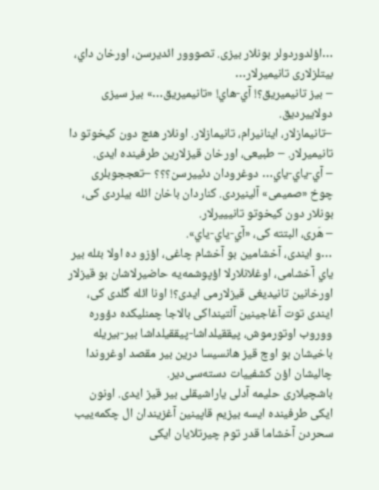…اؤلدوردولر بونلار بیزی. تصووور ائدیرسن، اورخان داي، بیتلزلاری تانیمیرلار…
– بیز تانیمیریق؟! آي-هاي! «تانیمیریق…» بیز سیزی دولايیردیق.
–تانیمازلار، اینانیرام، تانیمازلار. اونلار هئچ دون کیخوتو دا تانیمیرلار. – طبیعی، اورخان قیزلارین طرفینده ایدی.
– آي-ياي-ياي… دوغرودان دئيیرسن؟؟؟ –تعججوبلری چوخ «صمیمی» آلینیردی. کناردان باخان ائله بیلردی کی، بونلار دون کیخوتو تانیيیرلار.
– هَری، البتته‌ کی، «آي-ياي-ياي».
…و ایندی، آخشامین بو آخشام چاغی، اؤزو ده اولا بئله بیر ياي آخشامی، اوغلانلارلا اؤپوشمه‌يه حاضیرلاشان بو قیزلار اورخانین تانیدیغی قیزلارمی ايدی؟! اونا ائله گلدی کی، ایندی توت آغاجینین آلتینداکی بالاجا چمنلیکده دؤوره ووروب اوتورموش، پیققیلداشا-پیققیلداشا بیر-بیریله باخیشان بو اوچ قیز هانسیسا درین بیر مقصد اوغروندا چالیشان اؤن کشفیيات دسته‌سی‌دیر.
باشچیلاری حلیمه آدلی ياراشیقلی بیر قیز ایدی. اونون ایکی طرفینده ایسه بیزیم قاپینین آغزیندان ال چکمه‌يیب سحردن آخشاما قدر توم چیرتلايان ایکی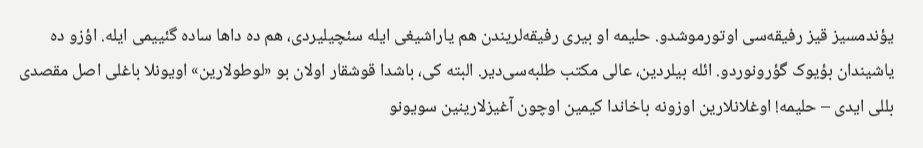يؤندمسیز قیز رفیقه‌سی اوتورموشدو. حلیمه او بیری رفیقه‌لریندن هم ياراشیغی ایله سئچیلیردی، هم ده داها ساده گئيیمی ایله. اؤزو ده ياشیندان بؤيوک گؤرونوردو. ائله بیلردین، عالی مکتب طلبه‌‌سی‌دیر. البته‌ کی، باشدا قوشقار اولان بو «لوطولارین» اويونلا باغلی اصل مقصدی بللی ایدی – حلیمه! اوغلانلارین اوزونه باخاندا کیمین اوچون آغیزلارینین سويونو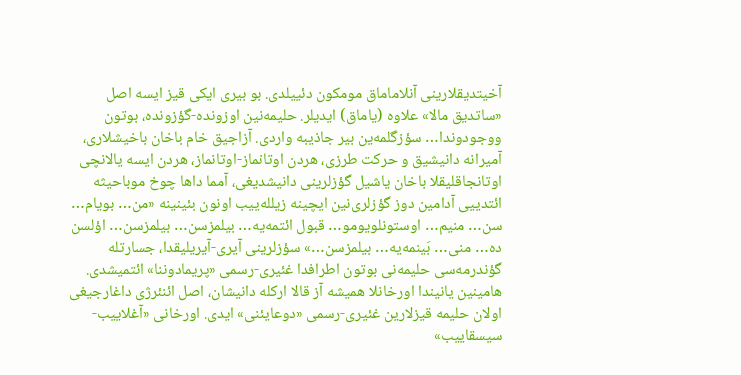آخیتدیقلارینی آنلاماماق مومکون دئيیلدی. بو بیری ایکی قیز ایسه اصل «ساتدیق مالا» علاوه‌ (ياماق) ایدیلر. حلیمه‌نین اوزونده-گؤزونده، بوتون ووجودوندا… سؤزگلمه‌ين بیر جاذیبه واردی. آزاجیق خام باخان باخیشلاری، آمیرانه دانیشیق و حرکت طرزی، هردن اوتانماز-اوتانماز، هردن ایسه يالانچی اوتانجاقلیقلا باخان ياشیل گؤزلرینی دانیشدیغی، آمما داها چوخ موباحیثه ائتدیيی آدامین دوز گؤزلری‌نین ایچینه زیلله‌يیب اونون بئينینه «من… بويام… سن… منیم… اوستونلويومو… قبول ائتمه‌يه… بیلمزسن… بیلمزسن… اؤلسن ده… منی… بَينمه‌يه… بیلمزسن…» سؤزلرینی آيری-آيریلیقدا، جسارتله گؤندرمه‌سی حلیمه‌نی بوتون اطرافدا غئيری-رسمی «پریمادوننا» ائتمیشدی. هامینین يانیندا اورخانلا همیشه آز قالا ارکله دانیشان، اصل ائنئرژی داغارجیغی اولان حلیمه قیزلارین غئيری-رسمی «دوعايئنی» ایدی. اورخانی «آغلايیب-سیسقايیب»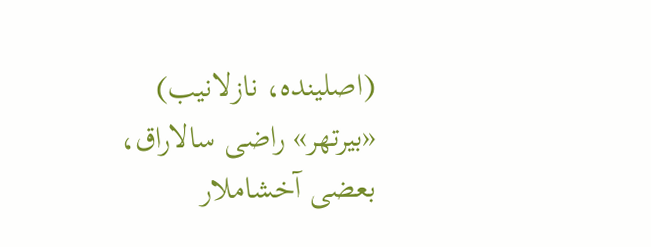(اصلینده، نازلانیب) «بیرتهر» راضی سالاراق، بعضی آخشاملار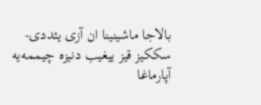بالاجا ماشینینا ان آزی يئددی-سککیز قیز يیغیب دنیزه چیممه‌يه آپارماغا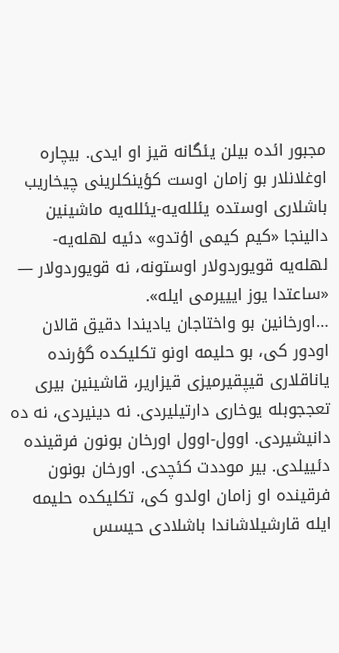مجبور ائده بیلن يئگانه قیز او ایدی. بیچاره اوغلانلار بو زامان اوست کؤينکلرینی چیخاریب باشلاری اوستده يئلله‌يه-يئلله‌يه ماشینین دالینجا «کیم کیمی اؤتدو» دئيه لهله‌يه-لهله‌يه قويوردولار اوستونه، نه قويوردولار — «ساعتدا يوز ایيیرمی ایله».
…اورخانین بو واختاجان يادیندا دقیق قالان اودور کی، بو حلیمه اونو تکلیکده گؤرنده ياناقلاری قیپقیرمیزی قیزاریر، قاشینین بیری تعججوبله يوخاری دارتیلیردی. نه دینیردی، نه ده دانیشیردی. اوول-اوول اورخان بونون فرقینده دئيیلدی. بیر موددت کئچدی. اورخان بونون فرقینده او زامان اولدو کی، تکلیکده حلیمه ایله قارشیلاشاندا باشلادی حیسس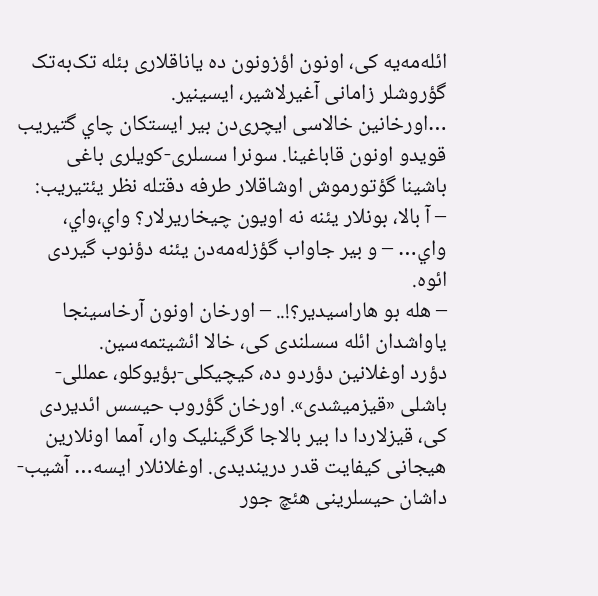ائله‌مه‌يه کی، اونون اؤزونون ده ياناقلاری بئله تک‌به‌تک گؤروشلر زامانی آغیرلاشیر، ایسینیر.
…اورخانین خالاسی ایچری‌دن بیر ايستکان چاي گتیریب قويدو اونون قاباغینا. سونرا سسلری-کويلری باغی باشینا گؤتورموش اوشاقلار طرفه دقتله نظر يئتیریب:
– آ بالا، بونلار يئنه نه اويون چیخاریرلار؟ واي،واي، واي… – و بیر جاواب گؤزله‌مه‌دن يئنه دؤنوب گیردی ائوه.
– هله بو هاراسیدیر؟!.. – اورخان اونون آرخاسینجا ياواشدان ائله سسلندی کی، خالا ائشیتمه‌سین.
دؤرد اوغلانین دؤردو ده، کیچیکلی-بؤيوکلو، عمللی-باشلی «قیزمیشدی». اورخان گؤروب حیسس ائدیردی کی، قیزلاردا دا بیر بالاجا گرگینلیک وار، آمما اونلارین هيجانی کیفايت قدر درینديدی. اوغلانلار ایسه… آشیب-داشان حیسلرینی هئچ جور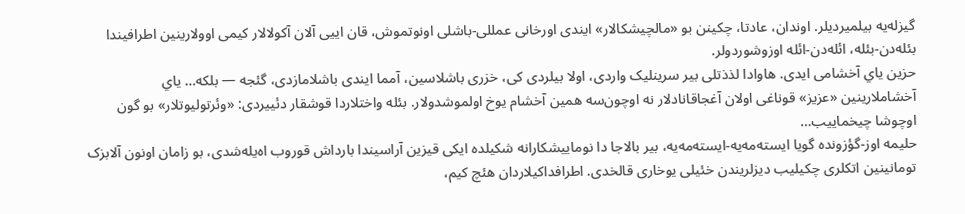گیزله‌يه بیلمیردیلر. اوندان، عادتا، چکینن بو «مالچیشکالار» ایندی اورخانی عمللی-باشلی اونوتموش، قان ایيی آلان آکولالار کیمی اوولارینین اطرافیندا بئله‌دن-بئله، ائله‌دن-ائله اوزوشوردولر.
حزین ياي آخشامی ایدی. هاوادا لذذتلی بیر سرینلیک واردی، اولا بیلردی کی، خزری باشلاسین، آمما ایندی باشلامازدی، گئجه — بلکه… ياي آخشاملارینین «عزیز» قوناغی اولان آغجاقانادلار نه اوچون‌سه همين آخشام يوخ اولموشدولار. بئله واختلاردا قوشقار دئيیردی: «وئرتوليوتلار» بو گون اوچوشا چیخمايیب…
حلیمه اوز-گؤزونده گويا ایسته‌مه‌يه-ایسته‌مه‌يه، بیر بالاجا دا نومايیشکارانه شکیلده ایکی قیزین آراسیندا بارداش قوروب اه‌يله‌شدی، بو زامان اونون آلابزک تومانینین اتکلری چکیلیب دیزلریندن خئيلی يوخاری قالخدی. اطرافداکیلاردان هئچ کیم،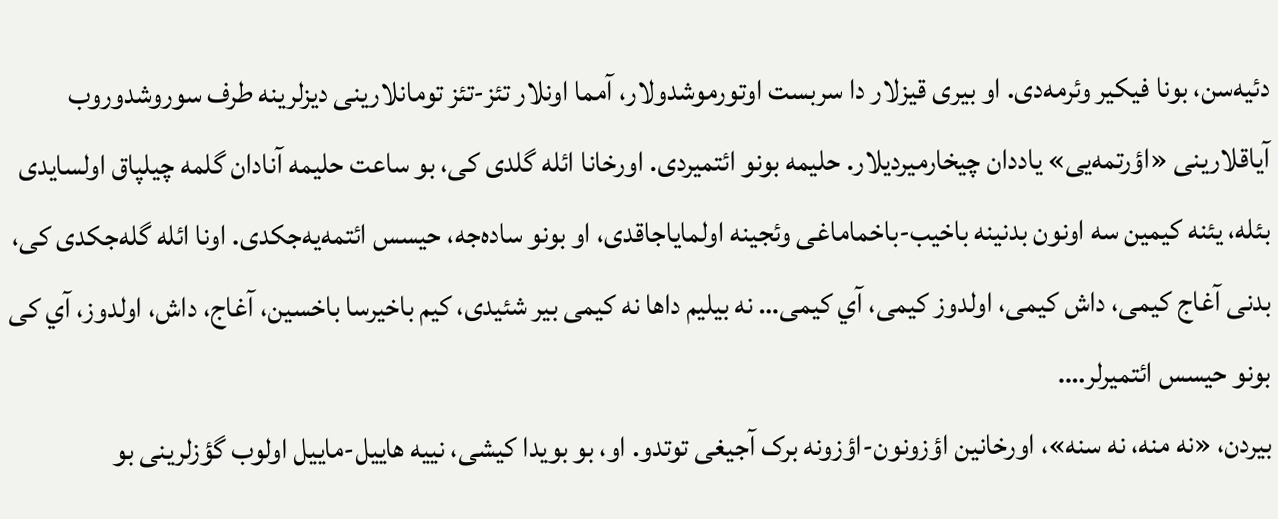دئيه‌سن، بونا فیکیر وئرمه‌دی. او بیری قیزلار دا سربست اوتورموشدولار، آمما اونلار تئز-تئز تومانلارینی دیزلرینه طرف سوروشدوروب آياقلارینی «اؤرتمه‌يی» ياددان چیخارمیردیلار. حلیمه بونو ائتمیردی. اورخانا ائله گلدی کی، بو ساعت حلیمه آنادان گلمه چیلپاق اولسايدی بئله، يئنه کیمین سه اونون بدنینه باخیب-باخماماغی وئجینه اولماياجاقدی، او بونو ساده‌جه، حیسس ائتمه‌يه‌جکدی. اونا ائله گله‌جکدی کی، بدنی آغاج کیمی، داش کیمی، اولدوز کیمی، آي کیمی… نه بیلیم داها نه کیمی بیر شئيدی، کیم باخیرسا باخسین، آغاج، داش، اولدوز، آي کی بونو حیسس ائتمیرلر….
بیردن، «نه منه، نه سنه»، اورخانین اؤزونون-اؤزونه برک آجیغی توتدو. او، بو بويدا کیشی، نیيه هايیل-مايیل اولوب گؤزلرینی بو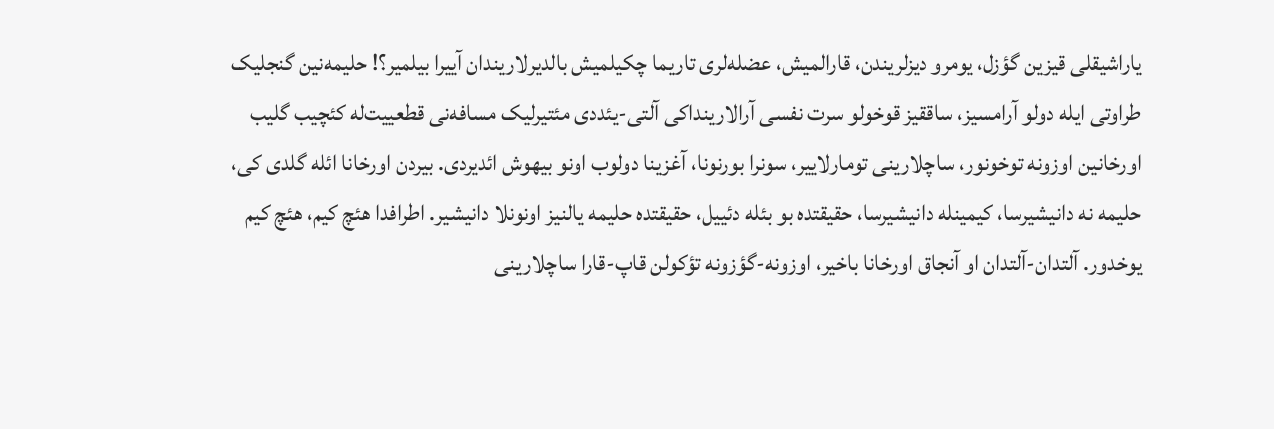ياراشیقلی قیزین گؤزل، يومرو دیزلریندن، قارالمیش، عضله‌‌لری تاریما چکیلمیش بالدیرلاریندان آيیرا بیلمیر؟! حلیمه‌نین گنجلیک طراوتی ایله دولو آرامسیز، ساققیز قوخولو سرت نفسی آرالارینداکی آلتی-يئددی مئتيرلیک مسافه‌نی قطعيیت‌له کئچیب گلیب اورخانین اوزونه توخونور، ساچلارینی تومارلايیر، سونرا بورنونا، آغزینا دولوب اونو بیهوش ائدیردی. بیردن اورخانا ائله گلدی کی، حلیمه نه دانیشیرسا، کیمینله دانیشیرسا، حقیقتده بو بئله دئيیل، حقیقتده حلیمه يالنیز اونونلا دانیشیر. اطرافدا هئچ کیم، هئچ کیم يوخدور. آلتدان-آلتدان او آنجاق اورخانا باخیر، اوزونه-گؤزونه تؤکولن قاپ-قارا ساچلارینی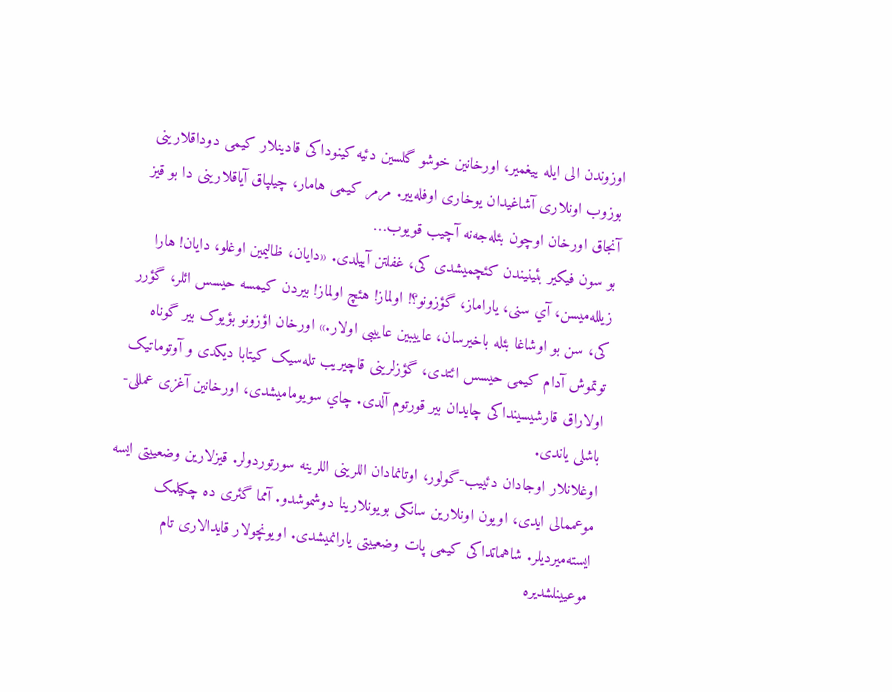اوزوندن الی ایله يیغمیر، اورخانین خوشو گلسین دئيه کینوداکی قادینلار کیمی دوداقلارینی بوزوب اونلاری آشاغیدان يوخاری اوفله‌يیر. مرمر کیمی هامار، چیلپاق آياقلارینی دا بو قیز آنجاق اورخان اوچون بئله‌جه‌نه آچیب قويوب…
بو سون فیکیر بئينیندن کئچمیشدی کی، غفلتن آيیلدی. «دايان، ظالیمین اوغلو، دايان! هارا زیلله‌میسن، آي سنی، ياراماز، گؤزونو؟! اولماز! هئچ اولماز! بیردن کیمسه حیسس ائلر، گؤرر کی، سن بو اوشاغا بئله باخیرسان، عايیبین عايیبی اولار.» اورخان اؤزونو بؤيوک بیر گوناه توتموش آدام کیمی حیسس ائتدی، گؤزلرینی قاچیریب تله‌سیک کیتابا دیکدی و آوتوماتیک اولاراق قارشیسینداکی چايدان بیر قورتوم آلدی. چاي سويومامیشدی، اورخانین آغزی عمللی-باشلی ياندی.
اوغلانلار اوجادان دئيیب-گولور، اوتانمادان اللرینی اللرینه سورتوردولر. قیزلارین وضعیيتی ایسه موعممالی ایدی، اويون اونلارین سانکی بويونلارینا دوشموشدو. آمما گئری ده چکیلمک ایسته‌میردیلر. شاهماتداکی کیمی پات وضعیيتی يارانمیشدی. اويونچولار قايدالاری تام موعيينلشدیره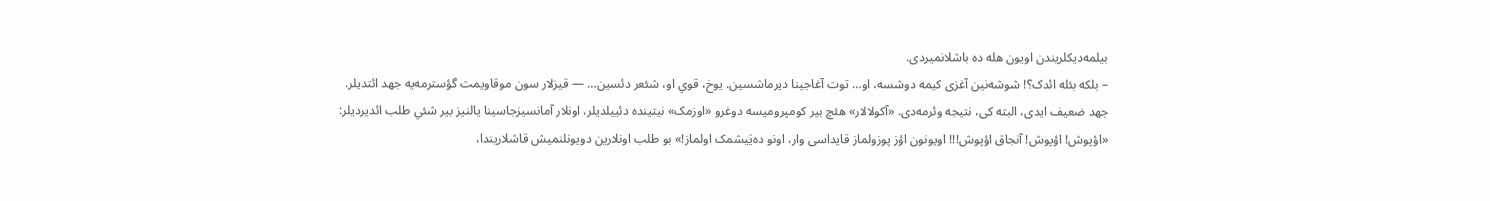بیلمه‌دیکلریندن اويون هله ده باشلانمیردی.
– بلکه بئله ائدک؟! شوشه‌نین آغزی کیمه دوشسه، او… توت آغاجینا دیرماشسین. يوخ، قوي او، شئعر دئسین… — قیزلار سون موقاويمت گؤسترمه‌يه جهد ائتدیلر.
جهد ضعیف ایدی، البته‌ کی، نتیجه وئرمه‌دی. «آکولالار» هئچ بیر کومپرومیسه دوغرو «اوزمک» نیتینده دئيیلدیلر، اونلار آمانسیزجاسینا يالنیز بیر شئي طلب ائدیردیلر: «اؤپوش! اؤپوش! آنجاق اؤپوش!!! اويونون اؤز پوزولماز قايداسی وار، اونو ده‌يَیشمک اولماز!» بو طلب اونلارین دويونلنمیش قاشلاریندا،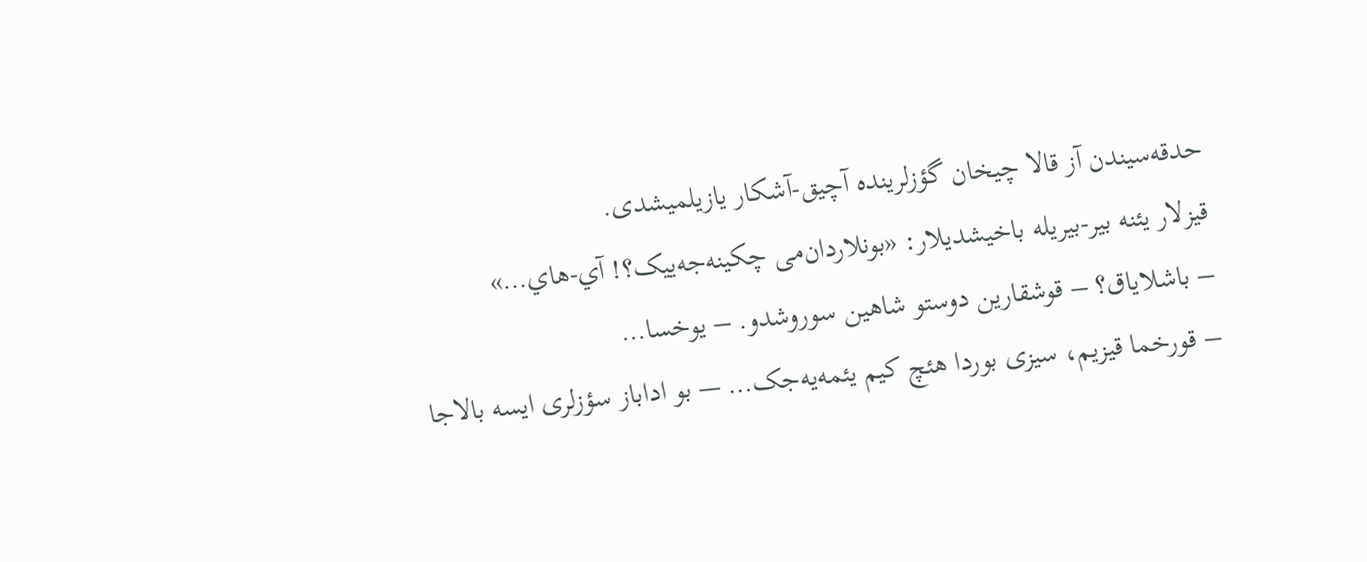حدقه‌سیندن آز قالا چیخان گؤزلرینده آچیق-آشکار يازیلمیشدی.
قیزلار يئنه بیر-بیریله باخیشدیلار: «بونلاردان‌می چکینه‌جه‌يیک؟! آي-هاي…»
– باشلاياق؟ – قوشقارین دوستو شاهین سوروشدو. – يوخسا…
– قورخما قیزیم، سیزی بوردا هئچ کیم يئمه‌يه‌جک… — بو اداباز سؤزلری ایسه بالاجا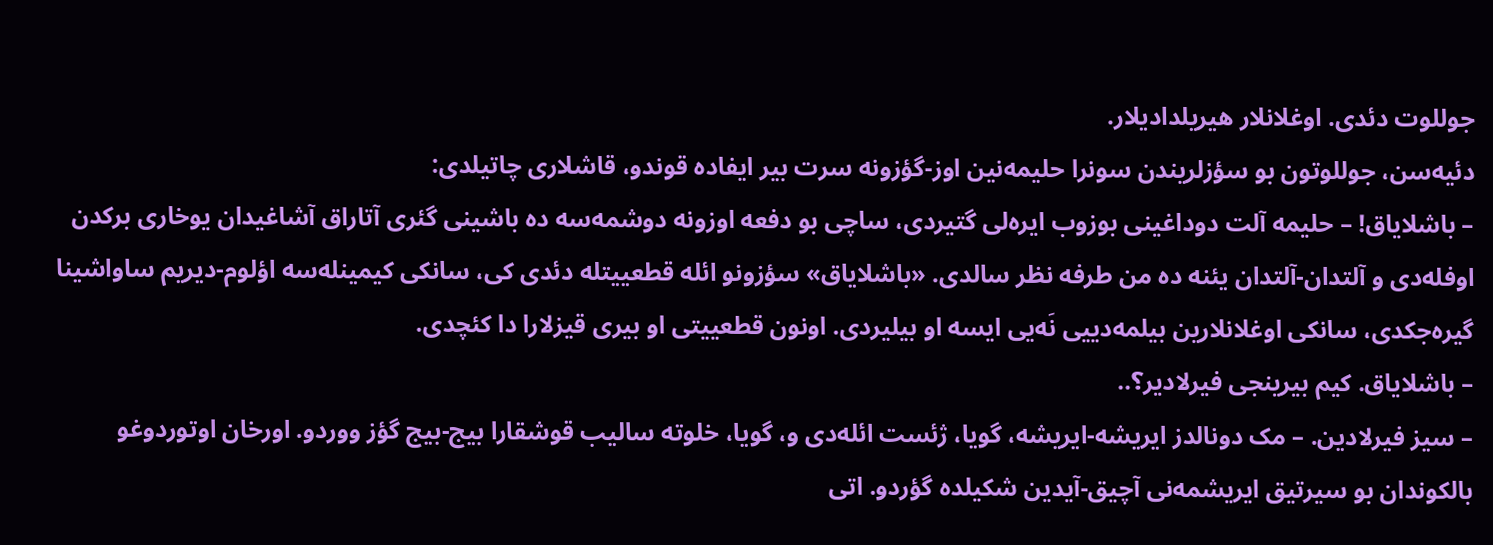جوللوت دئدی. اوغلانلار هیریلدادیلار.
دئيه‌سن، جوللوتون بو سؤزلریندن سونرا حلیمه‌نین اوز-گؤزونه سرت بیر ایفاده قوندو، قاشلاری چاتیلدی:
– باشلاياق! – حلیمه آلت دوداغینی بوزوب ایره‌لی گتیردی، ساچی بو دفعه‌ اوزونه دوشمه‌سه ده باشینی گئری آتاراق آشاغیدان يوخاری برکدن اوفله‌دی و آلتدان-آلتدان يئنه ده من طرفه نظر سالدی. «باشلاياق» سؤزونو ائله قطعيیتله دئدی کی، سانکی کیمینله‌سه اؤلوم-دیریم ساواشینا گیره‌جکدی، سانکی اوغلانلارین بیلمه‌دیيی نَه‌يی ایسه او بیلیردی. اونون قطعیيتی او بیری قیزلارا دا کئچدی.
– باشلاياق. کیم بیرینجی فیرلادیر؟..
– سیز فیرلادین. – مک دونالدز ایریشه-ایریشه، گويا، ژئست ائله‌دی و، گويا، خلوته سالیب قوشقارا بیج-بیج گؤز ووردو. اورخان اوتوردوغو بالکوندان بو سیرتیق ایریشمه‌نی آچیق-آيدین شکیلده گؤردو. اتی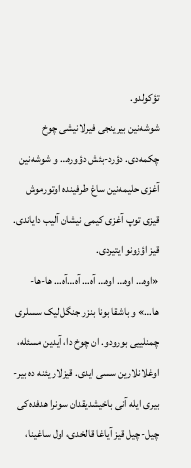تؤکولدو.
شوشه‌نین بیرینجی فیرلانیشی چوخ چکمه‌دی. دؤرد-بئش دؤوره… و شوشه‌نین آغزی حلیمه‌نین ساغ طرفینده اوتورموش قیزی توپ آغزی کیمی نیشان آلیب داياندی. قیز اؤزونو ایتیردی.
«اوه… اوه… اوه… آه… آه…آه… ها-ها-ها…» و باشقا بونا بنزر جنگل‌لیک سسلری چمنلیيی بورودو. ان چوخ دا، آيدین مسئله‌‌، اوغلانلارین سسی ایدی. قیزلار يئنه ده بیر-بیری ایله آنی باخیشدیقدان سونرا هدفده‌کی چیل-چیل قیز آياغا قالخدی، اول ساغینا،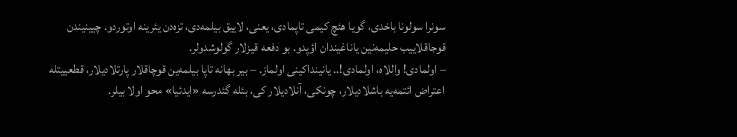سونرا سولونا باخدی، گويا هئچ کیمی تاپمادی، یعنی، لايیق بیلمه‌دی، تزه‌دن يئرینه اوتوردو. چیينیندن قوجاقلايیب حلیمه‌نین ياناغیندان اؤپدو. بو دفعه‌ قیزلار گولوشدولر.
– اولمادی! واللاه، اولمادی!.. يانینداکینی اولماز. – بیر بهانه تاپا بیلمه‌ين قوچاقلار پارتلادیلار، قطعیيتله اعتراض ائتمه‌يه باشلادیلار، چونکی، آنلادیلار کی، بئله گئدرسه «ایدئيا» محو اولا بیلر.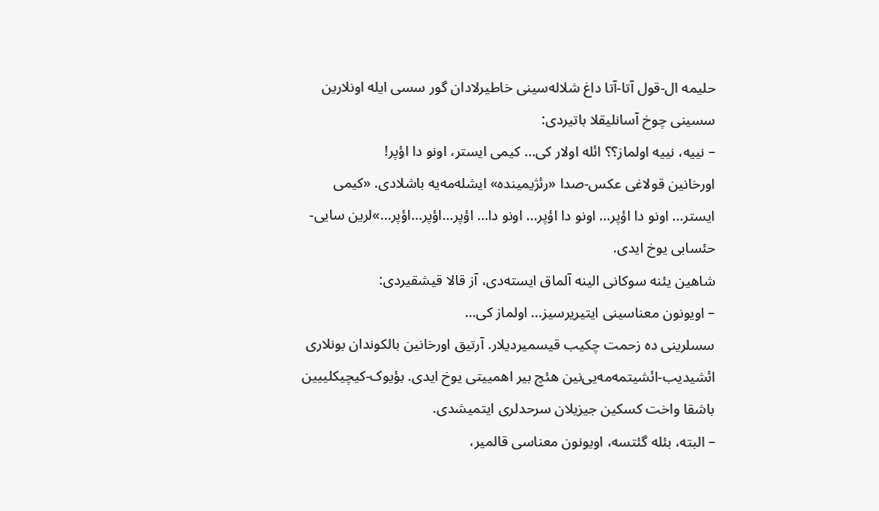حلیمه ال-قول آتا-آتا داغ شلاله‌سینی خاطیرلادان گور سسی ایله اونلارین سسینی چوخ آسانلیقلا باتیردی:
– نیيه، نیيه اولماز؟؟ ائله اولار کی… کیمی ایستر، اونو دا اؤپر!
اورخانین قولاغی عکس-صدا «رئژیمینده» ایشله‌مه‌يه باشلادی. «کیمی ایستر… اونو دا اؤپر… اونو دا اؤپر… اونو دا… اؤپر…اؤپر…اؤپر…»لرین سايی-حئسابی يوخ ایدی.
شاهین يئنه سوکانی الینه آلماق ایسته‌دی، آز قالا قیشقیردی:
– اويونون معناسینی ایتیریرسیز… اولماز کی…
سسلرینی ده زحمت چکیب قیسمیردیلار. آرتیق اورخانین بالکوندان بونلاری ائشیدیب-ائشیتمه‌مه‌يی‌نین هئچ بیر اهميیتی يوخ ایدی. بؤيوک-کیچیکلیيین باشقا واخت کسکین جیزیلان سرحدلری ایتمیشدی.
– البته‌‌، بئله گئتسه، اويونون معناسی قالمیر،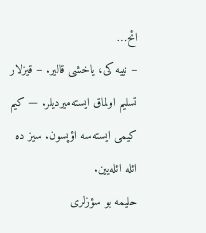ائح…
– نیيه کی، ياخشی قالیر. – قیزلار تسلیم اولماق ایسته‌میردیلر. — کیم کیمی ایسته‌سه اؤپسون. سیز ده ائله ائله‌يین.
حلیمه بو سؤزلری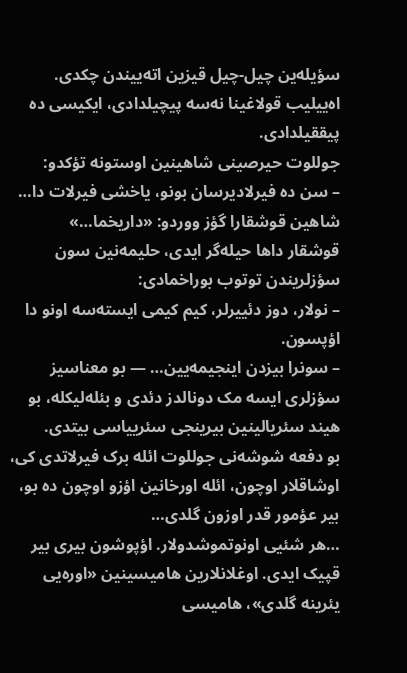سؤيله‌ين چیل-چیل قیزین اته‌يیندن چکدی. اه‌يیلیب قولاغینا نه‌سه پیچیلدادی، ایکیسی ده پیققیلدادی.
جوللوت حیرصینی شاهینین اوستونه تؤکدو:
– سن ده فیرلادیرسان بونو، ياخشی فیرلات دا…
شاهین قوشقارا گؤز ووردو: «داریخما…»
قوشقار داها حیله‌‌گر ایدی، حلیمه‌نین سون سؤزلریندن توتوب بوراخمادی:
– نولار، دوز دئيیرلر، کیم کیمی ایسته‌سه اونو دا اؤپسون.
– سونرا بیزدن اینجیمه‌يین… — بو معناسیز سؤزلری ایسه مک دونالدز دئدی و بئله‌لیکله، بو هیند سئریالینین بیرینجی سئریياسی بیتدی.
بو دفعه‌ شوشه‌نی جوللوت ائله برک فیرلاتدی کی، اوشاقلار اوچون، ائله اورخانین اؤزو اوچون ده بو، بیر عؤمور قدر اوزون گلدی…
…هر شئيی اونوتموشدولار. اؤپوشون بیری بیر قپیک ایدی. اوغلانلارین هامیسینین «اوره‌يی يئرینه گلدی»، هامیسی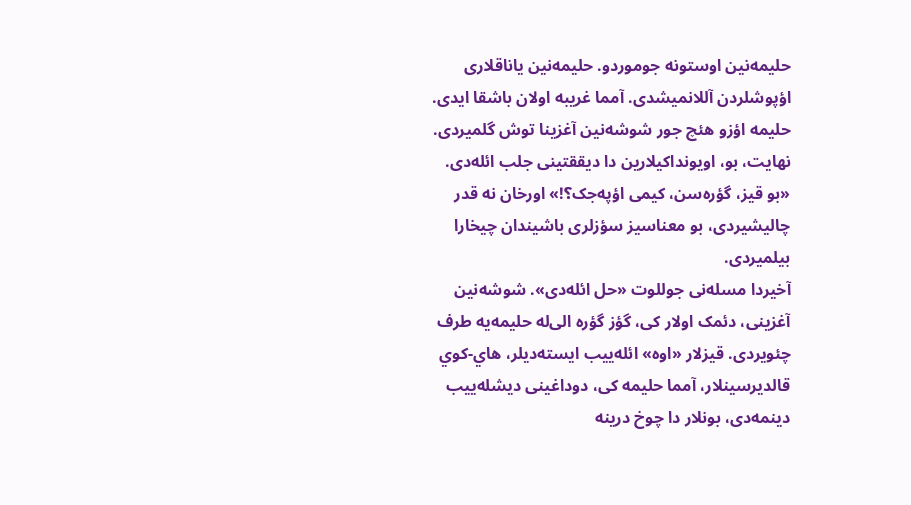حلیمه‌نین اوستونه جوموردو. حلیمه‌نین ياناقلاری اؤپوشلردن آللانمیشدی. آمما غریبه اولان باشقا ایدی. حلیمه اؤزو هئچ جور شوشه‌نین آغزینا توش گلمیردی. نهايت، بو، اويونداکیلارین دا ديققتینی جلب ائله‌دی.
«بو قیز، گؤره‌سن، کیمی اؤپه‌جک؟!» اورخان نه قدر چالیشیردی، بو معناسیز سؤزلری باشیندان چیخارا بیلمیردی.
آخیردا مسله‌نی جوللوت «حل ائله‌دی». شوشه‌نین آغزینی، دئمک اولار کی، گؤز گؤره الی‌له حلیمه‌يه طرف چئویردی. قیزلار «اوه» ائله‌يیب ایسته‌دیلر، هاي-کوي قالدیرسینلار، آمما حلیمه کی، دوداغینی دیشله‌يیب دینمه‌دی، بونلار دا چوخ درینه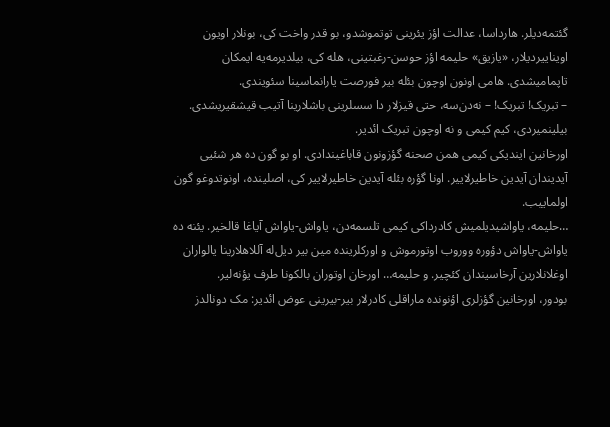گئتمه‌دیلر. هارداسا، عدالت اؤز يئرینی توتموشدو، بو قدر واخت کی، بونلار اويون اوينايیردیلار، «يازیق» حلیمه اؤز حوسن-رغبتینی، هله کی، بیلدیرمه‌يه ایمکان تاپمامیشدی. هامی اونون اوچون بئله بیر فورصت يارانماسینا سئویندی.
– تبریک! تبریک! – نه‌دن‌سه، حتی قیزلار دا سسلرینی باشلارینا آتیب قیشقیریشدی. بیلینمیردی، کیم کیمی و نه اوچون تبریک ائدیر.
اورخانین ایندیکی کیمی همن صحنه‌ گؤزونون قاباغیندادی. او بو گون ده هر شئيی آيدیندان آيدین خاطیرلايیر. اونا گؤره بئله آيدین خاطیرلايیر کی، اصلینده، اونوتدوغو گون اولمايیب.
…حلیمه، ياواشیدیلمیش کادرداکی کیمی تلسمه‌دن، ياواش-ياواش آياغا قالخیر. يئنه ده ياواش-ياواش دؤوره ووروب اوتورموش و اورکلرینده مین بیر دیل‌له آللاهلارینا يالواران اوغلانلارین آرخاسیندان کئچیر. و حلیمه… اورخان اوتوران بالکونا طرف يؤنه‌لیر.
بودور، اورخانین گؤزلری اؤنونده ماراقلی کادرلار بیر-بیرینی عوض ائدیر: مک دونالدز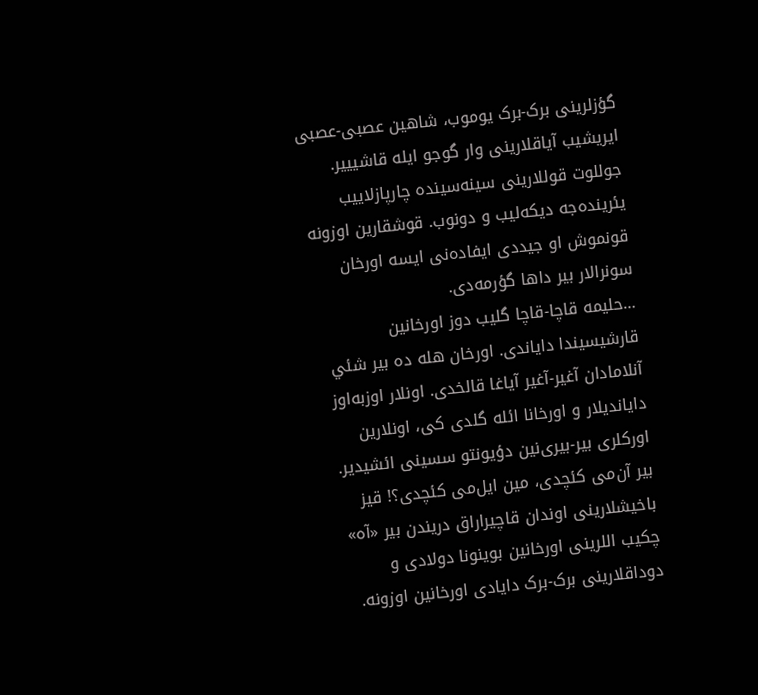گؤزلرینی برک-برک يوموب، شاهین عصبی-عصبی ایریشیب آياقلارینی وار گوجو ایله قاشیيیر. جوللوت قوللارینی سینه‌سینده چارپازلايیب يئرینده‌جه دیکه‌لیب و دونوب. قوشقارین اوزونه قونموش او جيددی ایفاده‌نی ایسه اورخان سونرالار بیر داها گؤرمه‌دی.
…حلیمه قاچا-قاچا گلیب دوز اورخانین قارشیسیندا داياندی. اورخان هله ده بیر شئي آنلامادان آغیر-آغیر آياغا قالخدی. اونلار اوزبه‌اوز داياندیلار و اورخانا ائله گلدی کی، اونلارین اورکلری بیر-بیری‌نین دؤيونتو سسینی ائشیدیر. بیر آن‌می کئچدی، مین ایل‌می کئچدی؟! قیز باخیشلارینی اوندان قاچیراراق دریندن بیر «آه» چکیب اللرینی اورخانین بوينونا دولادی و دوداقلارینی برک-برک دايادی اورخانین اوزونه.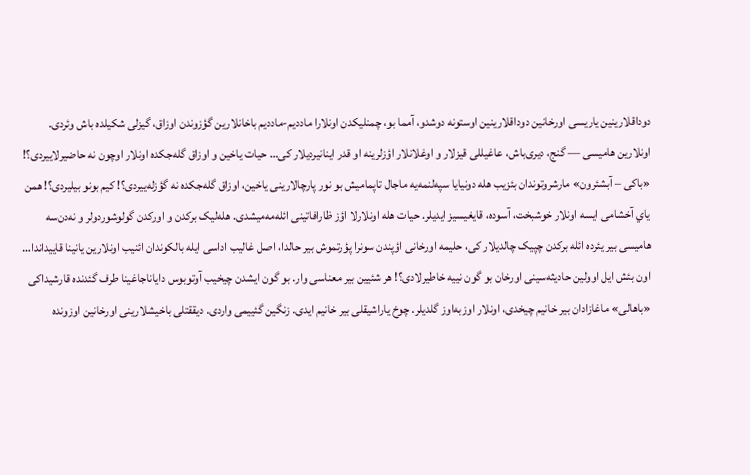دوداقلارینین ياریسی اورخانین دوداقلارینین اوستونه دوشدو، آمما بو، چمنلیکدن اونلارا ماددیم-ماددیم باخانلارین گؤزوندن اوزاق، گیزلی شکیلده باش وئردی.
اونلارین هامیسی — گنج، دیری‌باش، عاغیللی قیزلار و اوغلانلار اؤزلرینه او قدر اینانیردیلار کی… حیات ياخین و اوزاق گله‌جکده اونلار اوچون نه حاضیرلايیردی؟! «باکی – آبشئرون» مارشروتوندان بئزیب هله دونيايا سپه‌لنمه‌يه ماجال تاپمامیش بو نور پارچالارینی ياخین، اوزاق گله‌جکده نه گؤزله‌يیردی؟! کیم بونو بیلیردی؟! همن ياي آخشامی ایسه اونلار خوشبخت، آسوده، قايغیسیز ایدیلر. حیات هله اونلارلا اؤز ظارافاتینی ائله‌مه‌میشدی. هله‌لیک برکدن و اورکدن گولوشوردولر و نه‌دن‌سه هامیسی بیر يئرده ائله برکدن چپیک چالدیلار کی، حلیمه اورخانی اؤپندن سونرا پؤرتموش بیر حالدا، اصل غالیب اداسی ایله بالکوندان ائنیب اونلارین يانینا قايیداندا…
اون بئش ایل اوولین حاديثه‌‌سینی اورخان بو گون نیيه خاطیرلادی؟! هر شئيین بیر معناسی وار. بو گون ایشدن چیخیب آوتوبوس داياناجاغینا طرف گئدنده قارشیداکی «باهالی» ماغازادان بیر خانیم چیخدی، اونلار اوزبه‌اوز گلدیلر. چوخ ياراشیقلی بیر خانیم ایدی. زنگین گئيیمی واردی. ديققتلی باخیشلارینی اورخانین اوزونده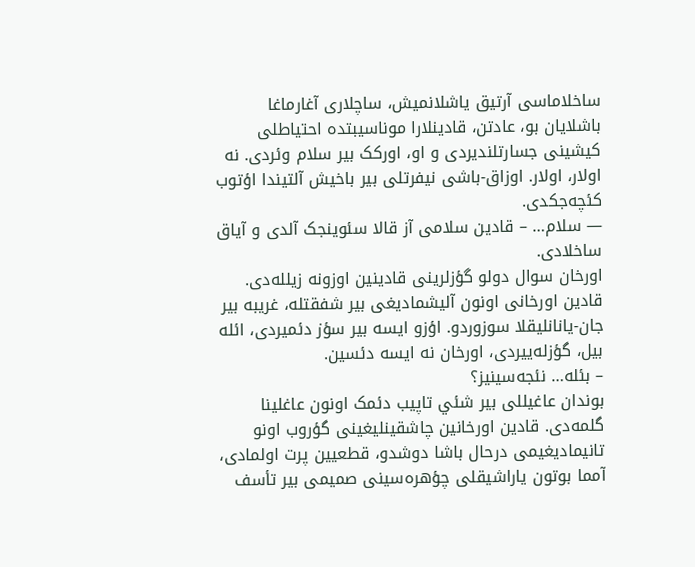ساخلاماسی آرتیق ياشلانمیش، ساچلاری آغارماغا باشلايان بو، عادتن، قادینلارا موناسیبتده احتیاطلی کیشینی جسارتلندیردی و او، اورکک بیر سلام وئردی. نه اولار، اولار. اوزاق-باشی نیفرتلی بیر باخیش آلتیندا اؤتوب کئچه‌جکدی.
— سلام… – قادین سلامی آز قالا سئوینجک آلدی و آياق ساخلادی.
اورخان سوال دولو گؤزلرینی قادینین اوزونه زیلله‌دی. قادین اورخانی اونون آلیشمادیغی بیر شفقتله، غریبه بیر جان-يانانلیقلا سوزوردو. اؤزو ایسه بیر سؤز دئمیردی، ائله بیل، گؤزله‌يیردی، اورخان نه ایسه دئسین.
– بئله… نئجه‌سینیز؟
بوندان عاغیللی بیر شئي تاپیب دئمک اونون عاغلینا گلمه‌دی. قادین اورخانین چاشقینلیغینی گؤروب اونو تانیمادیغیمی درحال باشا دوشدو، قطعیين پرت اولمادی، آمما بوتون ياراشیقلی چؤهره‌سینی صمیمی بیر تأسف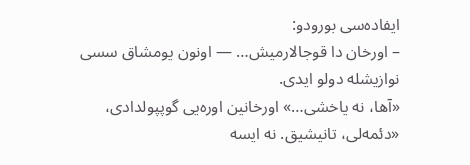ایفاده‌سی بورودو:
– اورخان دا قوجالارمیش… — اونون يومشاق سسی نوازیشله دولو ایدی.
«آها، نه ياخشی…» اورخانین اوره‌يی گوپپولدادی، «دئمه‌لی، تانیشیق. نه ایسه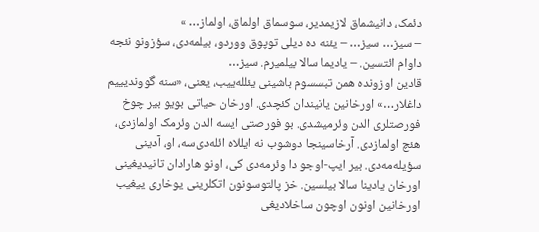دئمک، دانیشماق لازیمدیر، سوسماق اولماق، اولماز… »
– سیز… سیز… – يئنه ده دیلی توپوق ووردو، بیلمه‌دی، سؤزونو نئجه داوام ائتسین. – يادیما سالا بیلمیرم. سیز…
قادین اوزونده همن تبسسوم باشینی يئلله‌يیب، یعنی، «سنه گووندیيیم داغلار…» اورخانین يانیندان کئچدی. اورخان حیاتی بويو بیر چوخ فورصتلری الدن وئرمیشدی. بو فورصتی ایسه الدن وئرمک اولمازدی، هئچ اولمازدی. آرخاسینجا دوشوب نه ایللاه ائله‌دی‌سه، او، آدینی سؤيله‌مه‌دی. بیر ایپ‌-اوجو دا وئرمه‌دی کی، اونو هارادان تانیدیغینی اورخان يادینا سالا بیلسین. خز پالتوسونون اتکلرینی يوخاری يیغیب اورخانین اونون اوچون ساخلادیغی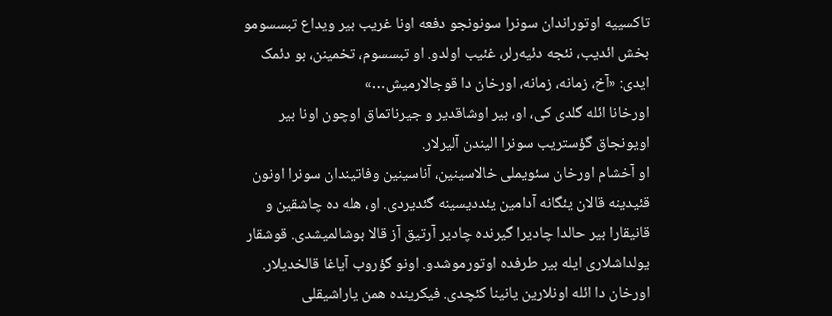تاکسیيه اوتوراندان سونرا سونونجو دفعه‌ اونا غریب بیر ویداع تبسسومو بخش ائدیب، نئجه دئيه‌رلر، غئيب اولدو. او تبسسوم، تخمینن، بو دئمک ایدی: «آخ، زمانه، زمانه، اورخان دا قوجالارمیش…»
اورخانا ائله گلدی کی، او، بیر اوشاقدیر و جیرناتماق اوچون اونا بیر اويونجاق گؤستریب سونرا الیندن آلیرلار.
او آخشام اورخان سئویملی خالاسینین، آناسینین وفاتیندان سونرا اونون قئيدینه قالان يئگانه آدامین يئددیسینه گئدیردی. او، هله ده چاشقین و قانیقارا بیر حالدا چادیرا گیرنده چادیر آرتیق آز قالا بوشالمیشدی. قوشقار يولداشلاری ایله بیر طرفده اوتورموشدو. اونو گؤروب آياغا قالخدیلار. اورخان دا ائله اونلارین يانینا کئچدی. فیکرینده همن ياراشیقلی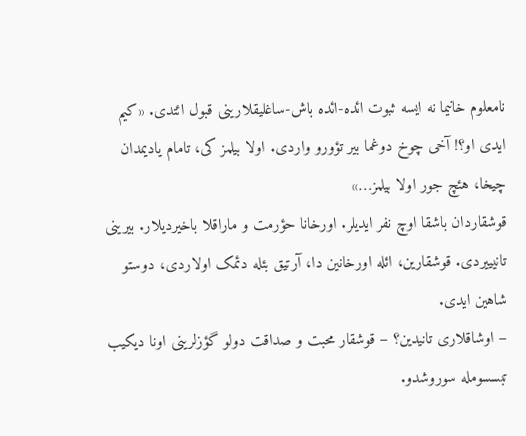نامعلوم خانیما نه ایسه ثبوت ائده-ائده باش-ساغلیقلارینی قبول ائتدی. «کیم ایدی او؟! آخی چوخ دوغما بیر تؤورو واردی. اولا بیلمز کی، تامام يادیمدان چیخا، هئچ جور اولا بیلمز…»
قوشقاردان باشقا اوچ نفر ایدیلر. اورخانا حؤرمت و ماراقلا باخیردیلار. بیرینی تانیيیردی. قوشقارین، ائله اورخانین دا، آرتیق بئله دئمک اولاردی، دوستو شاهین ایدی.
– اوشاقلاری تانیدین؟ – قوشقار محبت و صداقت دولو گؤزلرینی اونا دیکیب تبسسومله سوروشدو.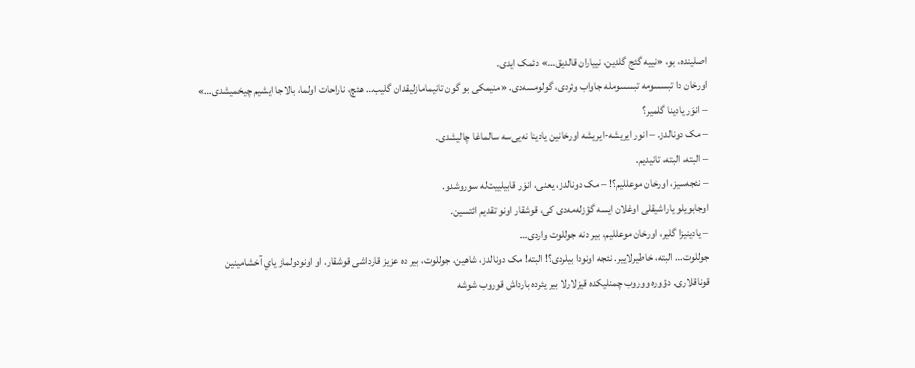اصلینده، بو، «نیيه گئج گلدین، نیياران قالدیق…» دئمک ایدی.
اورخان دا تبسسومه تبسسومله جاواب وئردی، گولومسه‌دی. «منیمکی بو گون تانیمامازلیقدان گلیب… هئچ، ناراحات اولما، بالاجا ایشیم چیخمیشدی…»
– انوَر يادینا گلمیر؟
– مک دونالدز. – انور ایریشه-ایریشه اورخانین يادینا نه‌يی‌سه سالماغا چالیشدی.
– البته‌‌، البته‌‌، تانیدیم.
– نئجه‌سیز، اورخان موعللیم؟! – مک دونالدز، یعنی، انوَر قابیلیيت‌له سوروشدو.
اوجابويلو ياراشیقلی اوغلان ایسه گؤزله‌مه‌دی کی، قوشقار اونو تقدیم ائتسین.
– يادینیزا گلیر، اورخان موعللیم، بیر دنه جوللوت واردی…
جوللوت… البته‌‌، خاطیرلايیر. نئجه اونودا بیلردی؟! البته‌! مک دونالدز، شاهین، جوللوت، بیر ده عزیز قارداشی قوشقار. او اونودولماز ياي آخشامینین قوناقلاری. دؤوره ووروب چمنلیکده قیزلارلا بیر يئرده بارداش قوروب شوشه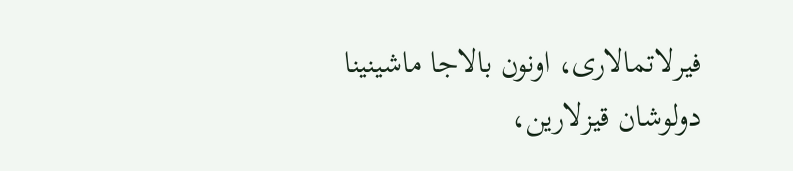فیرلاتمالاری، اونون بالاجا ماشینینا دولوشان قیزلارین،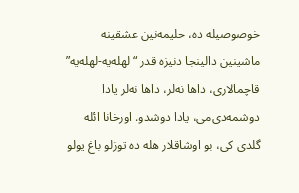خوصوصیله ده، حلیمه‌نین عشقینه ماشینین دالینجا دنیزه قدر “لهله‌يه-لهله‌يه” قاچمالاری، داها نه‌لر، داها نه‌لر يادا دوشمه‌دی‌می، يادا دوشدو. اورخانا ائله گلدی کی، بو اوشاقلار هله ده توزلو باغ يولو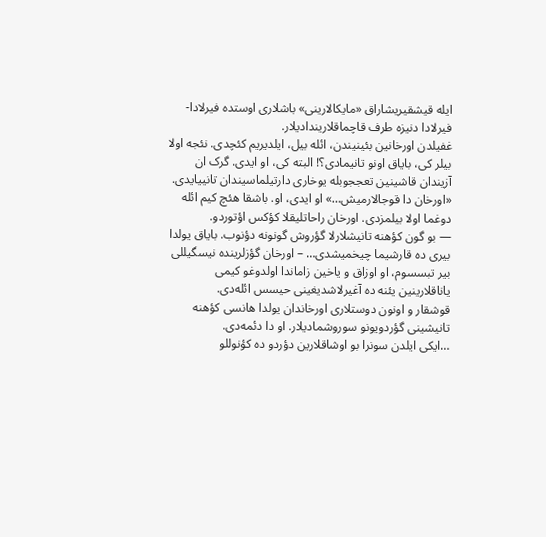ایله قیشقیریشاراق «مايکالارینی» باشلاری اوستده فیرلادا-فیرلادا دنیزه طرف قاچماقلاریندادیلار.
غفیلدن اورخانین بئينیندن، ائله بیل، ایلدیریم کئچدی. نئجه اولا بیلر کی، باياق اونو تانیمادی؟! البته‌ کی، او ایدی. گرک ان آزیندان قاشینین تعججوبله يوخاری دارتیلماسیندان تانیيايدی. «اورخان دا قوجالارمیش…» او ایدی، او. باشقا هئچ کیم ائله دوغما اولا بیلمزدی. اورخان راحاتلیقلا کؤکس اؤتوردو.
— بو گون کؤهنه تانیشلارلا گؤروش گونونه دؤنوب. باياق يولدا بیری ده قارشیما چیخمیشدی… – اورخان گؤزلرینده نیسگیللی بیر تبسسوم، او اوزاق و ياخین زاماندا اولدوغو کیمی ياناقلارینین يئنه ده آغیرلاشدیغینی حیسس ائله‌دی.
قوشقار و اونون دوستلاری اورخاندان يولدا هانسی کؤهنه تانیشینی گؤردويونو سوروشمادیلار. او دا دئمه‌دی.
…ایکی ایلدن سونرا بو اوشاقلارین دؤردو ده کؤنوللو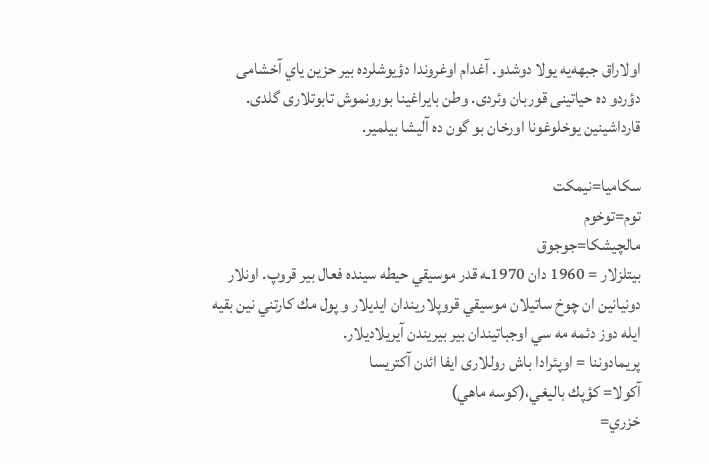اولاراق جبهه‌يه يولا دوشدو. آغدام اوغروندا دؤيوشلرده بیر حزین ياي آخشامی دؤردو ده حیاتینی قوربان وئردی. وطن بايراغینا بورونموش تابوتلاری گلدی. قارداشینین يوخلوغونا اورخان بو گون ده آلیشا بیلمیر.

سكاميا=نيمكت
توم=توخوم
مالچیشکا=جوجوق
بیتلزلار = 1960 دان 1970ـه قدر موسيقي حيطه سينده فعال بير قروپ. اونلار دونيانين ان چوخ ساتيلان موسيقي قروپلاريندان ايديلار و پول مك كارتني نين بقيه ايله دوز دئمه مه سي اوجباتيندان بير بيريندن آيريلاديلار.
پریمادوننا = اوپئرادا باش روللاری ایفا ائدن آکتریسا
آکولا= كؤپك باليغي،(كوسه ماهي)
خزري=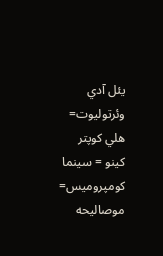يئل آدي
وئرتوليوت= هلي كوپتر
کینو = سينما
کومپرومیس= موصاليحه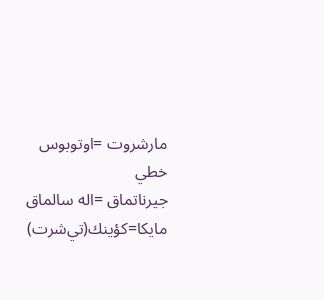مارشروت =اوتوبوس خطي
جیرناتماق =اله سالماق
مايکا=كؤينك(تي‌شرت)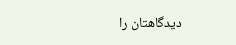دیدگاهتان را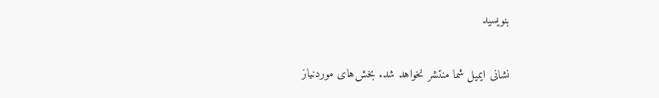بنویسید

نشانی ایمیل شما منتشر نخواهد شد. بخش‌های موردنیاز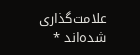علامت‌گذاری شده‌اند *